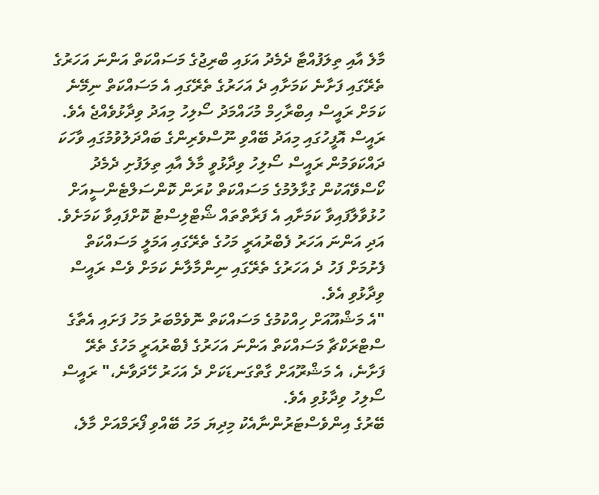މާލެ އާއި ތިލަފުއްޓާ ދެމެދު އަޅައި ބްރިޖުގެ މަސައްކަތް އަންނަ އަހަރުގެ ތެރޭގައި ފަށާނެ ކަމަށާއި ދެ އަހަރުގެ ތެރޭގައި އެ މަސައްކަތް ނިމޭނެ ކަމަށް ރައީސް އިބްރާހިމް މުހައްމަދު ސޯލިހު މިއަދު ވިދާޅުވެއްޖެ އެވެ.
ރައީސް އޮފީހުގައި މިއަދު ބޭއްވި ނޫސްވެރިންގެ ބައްދަލުވުމުގައި ވާހަކަ ދައްކަވަމުން ރައީސް ސޯލިހު ވިދާޅުވީ މާލެ އާއި ތިލަފުށި ދެމެދު ކޯސްވޭއަކުން ގުޅާލުމުގެ މަސައްކަތް ކުރަން ކޮންސަލްޓެންސީއަށް ހުޅުވާލާފައިވާ ކަމަށާއި އެ ފަރާތްތައް ޝޯޓްލިސްޓު ކޮށްފައިވާ ކަމަށެވެ. އަދި އަންނަ އަހަރު ފެބްރުއަރީ މަހުގެ ތެރޭގައި އަމަލީ މަސައްކަތް ފެށުމަށް ފަހު ދެ އަހަރުގެ ތެރޭގައި ނިންމާލާނެ ކަމަށް ވެސް ރައީސް ވިދާޅުވި އެވެ.
"އެ މަޝްއޫއަށް ހިއްކުމުގެ މަސައްކަތް ނޮވެމްބަރު މަހު ފަށައި އެތާގެ ސްޓްރަކްޗާ މަސައްކަތް އަންނަ އަހަރުގެ ފެބްރުއަރީ މަހުގެ ތެރޭ ފަށާނެ، އެ މަޝްރޫއަށް ގާތްގަނޑަކަށް ދެ އަހަރު ހޭދަވާނެ،" ރައީސް ސޯލިހު ވިދާޅުވި އެވެ.
ބޭރުގެ އިންވެސްޓަރުންނާއެކު މިދިޔަ މަހު ބޭއްވި ފޯރަމްއަށް މާލެ،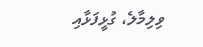ވިލިމާލެ، ގުޅީފަޅާއި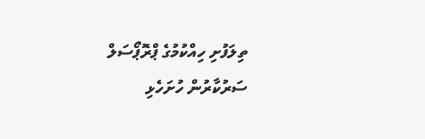ތިލަފުށި ހިއްކުމުގެ ޕްރޮޕޯސަލް ސަރުކާރުން ހުށަހެޅި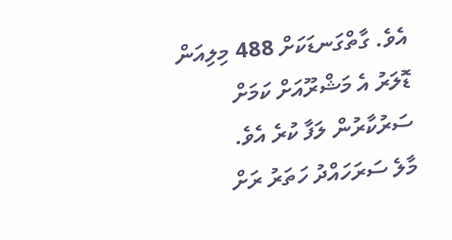އެވެ. ގާތްގަނޑަކަށް 488 މިލިއަން ޑޮލަރު އެ މަޝްރޫއަށް ކަމަށް ސަރުކާރުން ލަފާ ކުރެ އެވެ.
މާލެ ސަރަހައްދު ހަތަރު ރަށް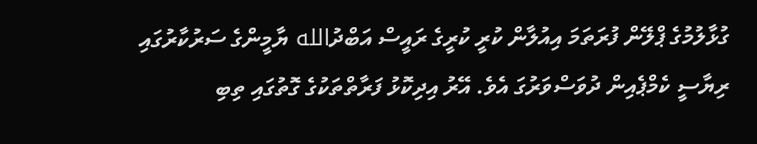ގުޅާލުމުގެ ޕްލޭން ފުރަތަމަ އިއުލާން ކުރީ ކުރީގެ ރައީސް އަބްދުالله ޔާމީންގެ ސަރުކާރުގައި ރިޔާސީ ކެމްޕެއިން ދުވަސްވަރުގަ އެވެ. އޭރު އިދިކޮޅު ފަރާތްތަކުގެ ގޮތުގައި ތިބި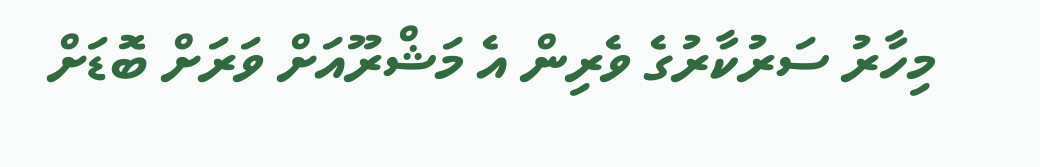މިހާރު ސަރުކާރުގެ ވެރިން އެ މަޝްރޫއަށް ވަރަށް ބޮޑަށް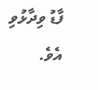ފާޑު ވިދާޅުވި އެވެ.